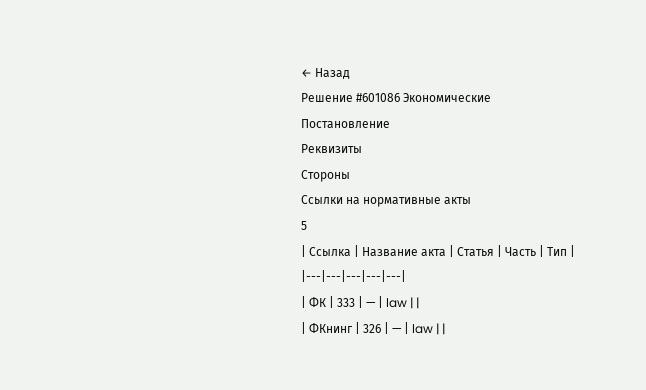← Назад
Решение #601086 Экономические
Постановление
Реквизиты
Стороны
Ссылки на нормативные акты
5
| Ссылка | Название акта | Статья | Часть | Тип |
|---|---|---|---|---|
| ФК | 333 | — | law | |
| ФКнинг | 326 | — | law | |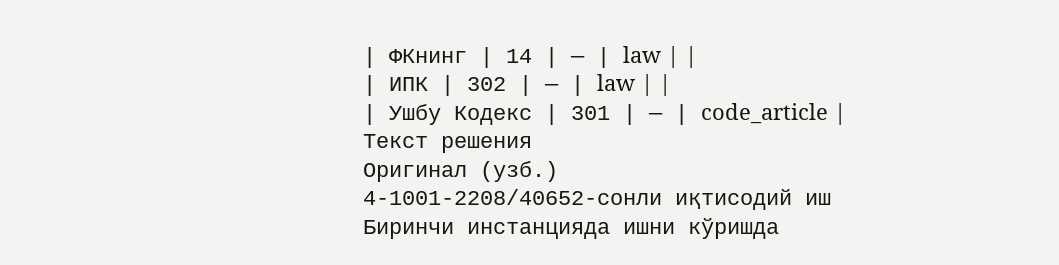| ФКнинг | 14 | — | law | |
| ИПК | 302 | — | law | |
| Ушбу Кодекс | 301 | — | code_article |
Текст решения
Оригинал (узб.)
4-1001-2208/40652-сонли иқтисодий иш
Биринчи инстанцияда ишни кўришда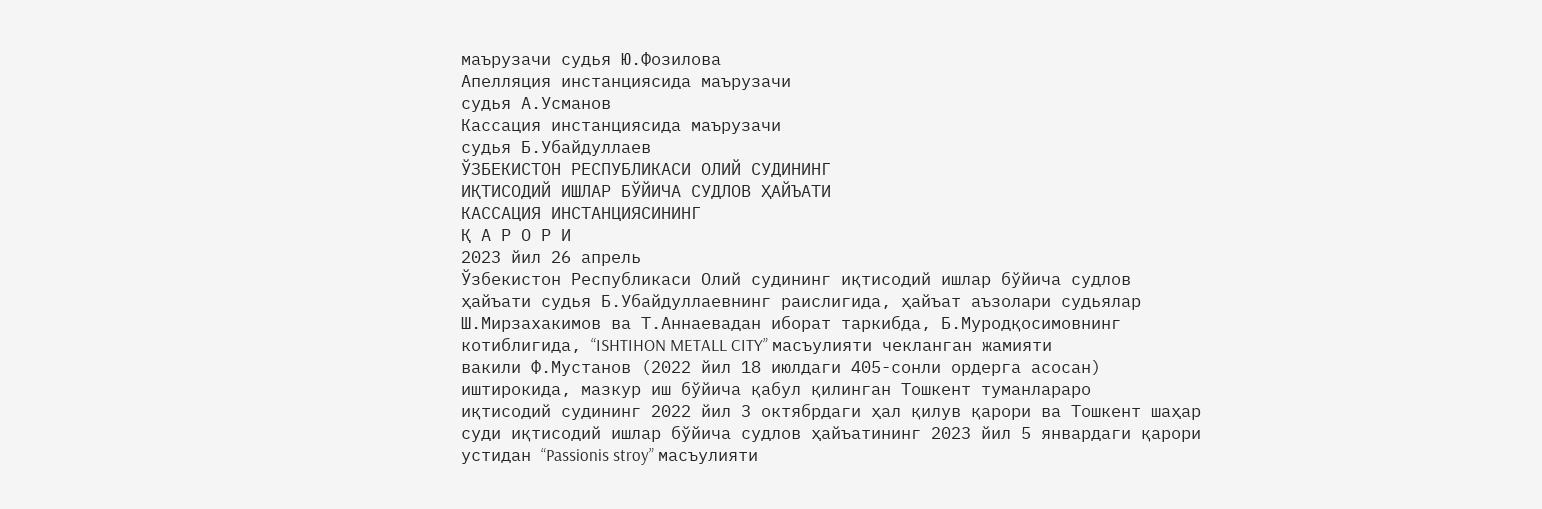маърузачи судья Ю.Фозилова
Апелляция инстанциясида маърузачи
судья А.Усманов
Кассация инстанциясида маърузачи
судья Б.Убайдуллаев
ЎЗБЕКИСТОН РЕСПУБЛИКАСИ ОЛИЙ СУДИНИНГ
ИҚТИСОДИЙ ИШЛАР БЎЙИЧА СУДЛОВ ҲАЙЪАТИ
КАССАЦИЯ ИНСТАНЦИЯСИНИНГ
Қ А Р О Р И
2023 йил 26 апрель
Ўзбекистон Республикаси Олий судининг иқтисодий ишлар бўйича судлов
ҳайъати судья Б.Убайдуллаевнинг раислигида, ҳайъат аъзолари судьялар
Ш.Мирзахакимов ва Т.Аннаевадан иборат таркибда, Б.Муродқосимовнинг
котиблигида, “ISHTIHON METALL CITY” масъулияти чекланган жамияти
вакили Ф.Мустанов (2022 йил 18 июлдаги 405-сонли ордерга асосан)
иштирокида, мазкур иш бўйича қабул қилинган Тошкент туманлараро
иқтисодий судининг 2022 йил 3 октябрдаги ҳал қилув қарори ва Тошкент шаҳар
суди иқтисодий ишлар бўйича судлов ҳайъатининг 2023 йил 5 январдаги қарори
устидан “Passionis stroy” масъулияти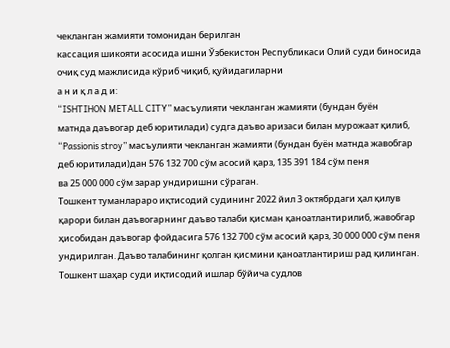чекланган жамияти томонидан берилган
кассация шикояти асосида ишни Ўзбекистон Республикаси Олий суди биносида
очиқ суд мажлисида кўриб чиқиб, қуйидагиларни
а н и қ л а д и:
“ISHTIHON METALL CITY” масъулияти чекланган жамияти (бундан буён
матнда даъвогар деб юритилади) судга даъво аризаси билан мурожаат қилиб,
“Passionis stroy” масъулияти чекланган жамияти (бундан буён матнда жавобгар
деб юритилади)дан 576 132 700 сўм асосий қарз, 135 391 184 сўм пеня
ва 25 000 000 сўм зарар ундиришни сўраган.
Тошкент туманлараро иқтисодий судининг 2022 йил 3 октябрдаги ҳал қилув
қарори билан даъвогарнинг даъво талаби қисман қаноатлантирилиб, жавобгар
ҳисобидан даъвогар фойдасига 576 132 700 сўм асосий қарз, 30 000 000 сўм пеня
ундирилган. Даъво талабининг қолган қисмини қаноатлантириш рад қилинган.
Тошкент шаҳар суди иқтисодий ишлар бўйича судлов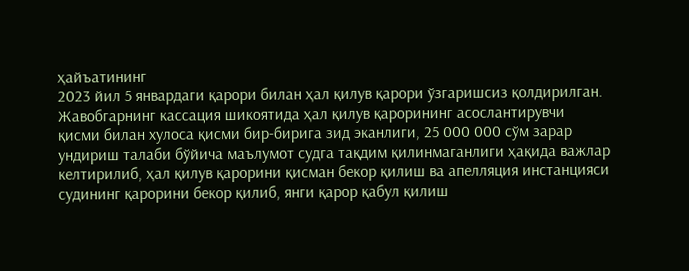ҳайъатининг
2023 йил 5 январдаги қарори билан ҳал қилув қарори ўзгаришсиз қолдирилган.
Жавобгарнинг кассация шикоятида ҳал қилув қарорининг асослантирувчи
қисми билан хулоса қисми бир-бирига зид эканлиги, 25 000 000 сўм зарар
ундириш талаби бўйича маълумот судга тақдим қилинмаганлиги ҳақида важлар
келтирилиб, ҳал қилув қарорини қисман бекор қилиш ва апелляция инстанцияси
судининг қарорини бекор қилиб, янги қарор қабул қилиш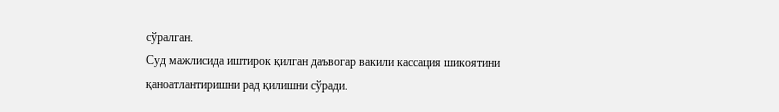сўралган.
Суд мажлисида иштирок қилган даъвогар вакили кассация шикоятини
қаноатлантиришни рад қилишни сўради.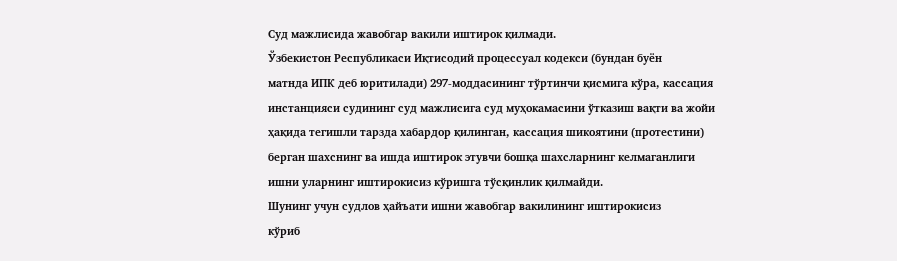Суд мажлисида жавобгар вакили иштирок қилмади.
Ўзбекистон Республикаси Иқтисодий процессуал кодекси (бундан буён
матнда ИПК деб юритилади) 297-моддасининг тўртинчи қисмига кўра, кассация
инстанцияси судининг суд мажлисига суд муҳокамасини ўтказиш вақти ва жойи
ҳақида тегишли тарзда хабардор қилинган, кассация шикоятини (протестини)
берган шахснинг ва ишда иштирок этувчи бошқа шахсларнинг келмаганлиги
ишни уларнинг иштирокисиз кўришга тўсқинлик қилмайди.
Шунинг учун судлов ҳайъати ишни жавобгар вакилининг иштирокисиз
кўриб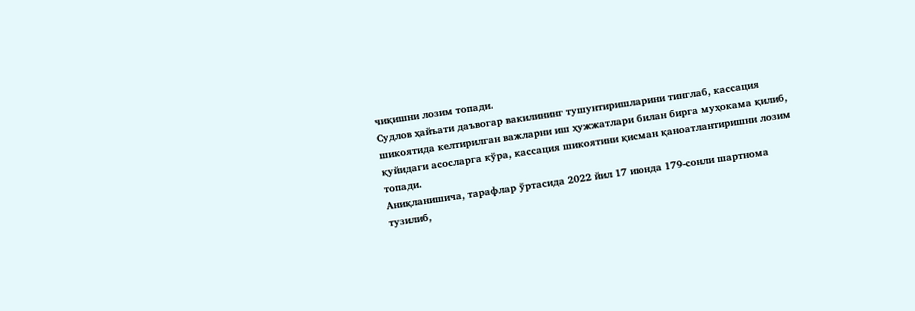чиқишни лозим топади.
Судлов ҳайъати даъвогар вакилининг тушунтиришларини тинглаб, кассация
шикоятида келтирилган важларни иш ҳужжатлари билан бирга муҳокама қилиб,
қуйидаги асосларга кўра, кассация шикоятини қисман қаноатлантиришни лозим
топади.
Аниқланишича, тарафлар ўртасида 2022 йил 17 июнда 179-сонли шартнома
тузилиб,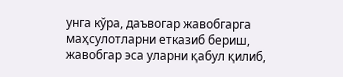унга кўра, даъвогар жавобгарга маҳсулотларни етказиб бериш,
жавобгар эса уларни қабул қилиб,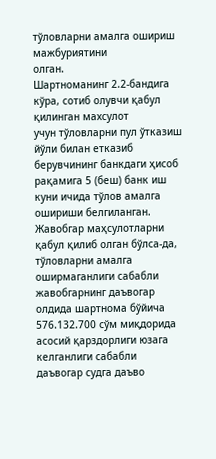тўловларни амалга ошириш мажбуриятини
олган.
Шартноманинг 2.2-бандига кўра, сотиб олувчи қабул қилинган махсулот
учун тўловларни пул ўтказиш йўли билан етказиб берувчининг банкдаги ҳисоб
рақамига 5 (беш) банк иш куни ичида тўлов амалга ошириши белгиланган.
Жавобгар маҳсулотларни қабул қилиб олган бўлса-да, тўловларни амалга
оширмаганлиги сабабли жавобгарнинг даъвогар олдида шартнома бўйича
576.132.700 сўм миқдорида асосий қарздорлиги юзага келганлиги сабабли
даъвогар судга даъво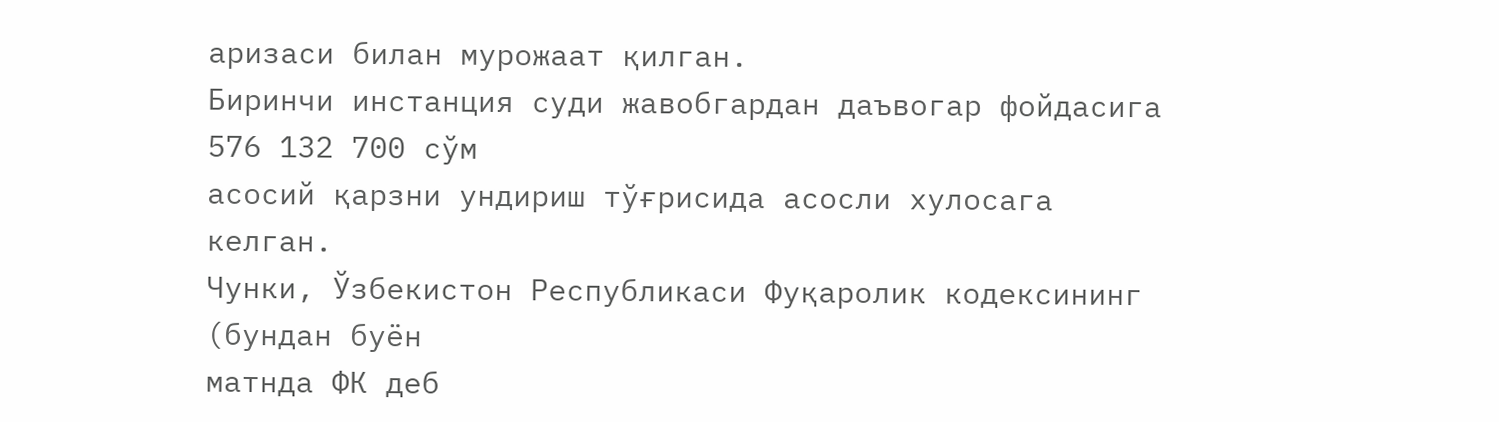аризаси билан мурожаат қилган.
Биринчи инстанция суди жавобгардан даъвогар фойдасига 576 132 700 сўм
асосий қарзни ундириш тўғрисида асосли хулосага келган.
Чунки, Ўзбекистон Республикаси Фуқаролик кодексининг (бундан буён
матнда ФК деб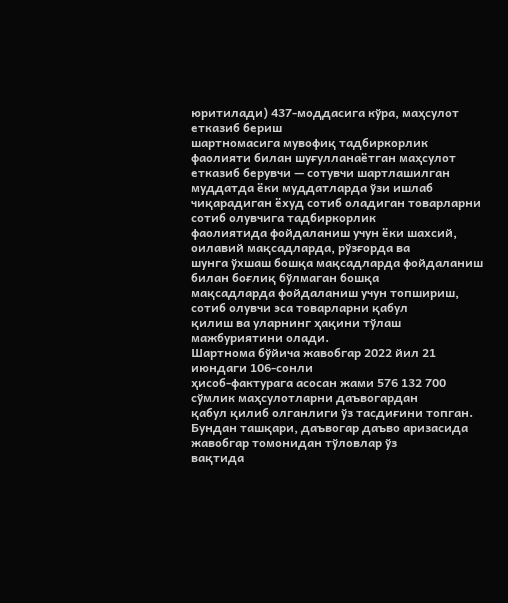юритилади) 437-моддасига кўра, маҳсулот етказиб бериш
шартномасига мувофиқ тадбиркорлик фаолияти билан шуғулланаётган маҳсулот
етказиб берувчи — сотувчи шартлашилган муддатда ёки муддатларда ўзи ишлаб
чиқарадиган ёхуд сотиб оладиган товарларни сотиб олувчига тадбиркорлик
фаолиятида фойдаланиш учун ёки шахсий, оилавий мақсадларда, рўзғорда ва
шунга ўхшаш бошқа мақсадларда фойдаланиш билан боғлиқ бўлмаган бошқа
мақсадларда фойдаланиш учун топшириш, сотиб олувчи эса товарларни қабул
қилиш ва уларнинг ҳақини тўлаш мажбуриятини олади.
Шартнома бўйича жавобгар 2022 йил 21 июндаги 106-сонли
ҳисоб-фактурага асосан жами 576 132 700 сўмлик маҳсулотларни даъвогардан
қабул қилиб олганлиги ўз тасдиғини топган.
Бундан ташқари, даъвогар даъво аризасида жавобгар томонидан тўловлар ўз
вақтида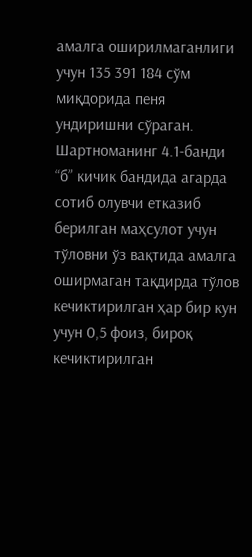амалга оширилмаганлиги учун 135 391 184 сўм миқдорида пеня
ундиришни сўраган.
Шартноманинг 4.1-банди “б” кичик бандида агарда сотиб олувчи етказиб
берилган маҳсулот учун тўловни ўз вақтида амалга оширмаган тақдирда тўлов
кечиктирилган ҳар бир кун учун 0,5 фоиз, бироқ кечиктирилган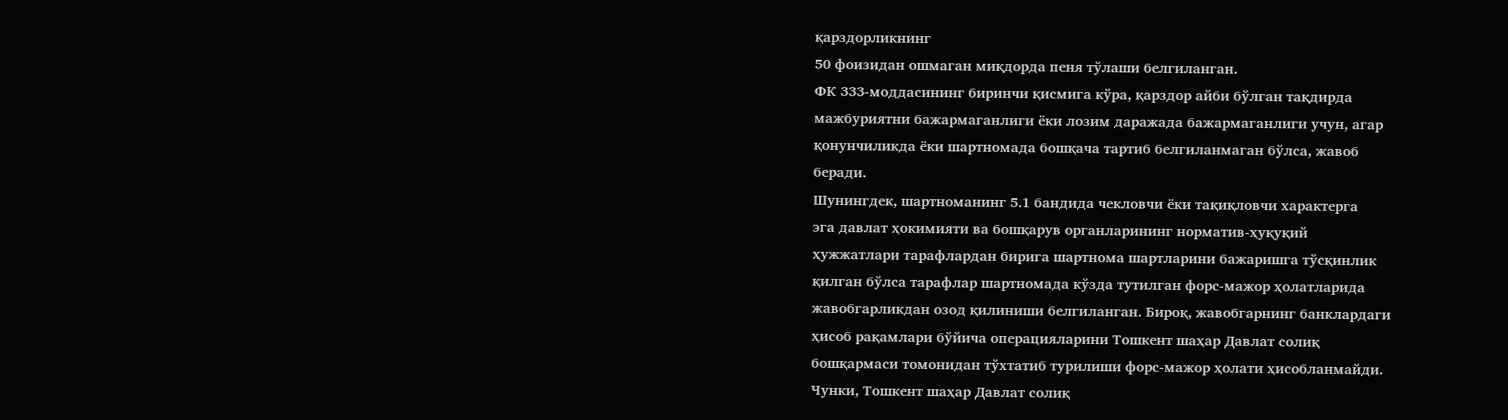қарздорликнинг
50 фоизидан ошмаган миқдорда пеня тўлаши белгиланган.
ФК 333-моддасининг биринчи қисмига кўра, қарздор айби бўлган тақдирда
мажбуриятни бажармаганлиги ёки лозим даражада бажармаганлиги учун, агар
қонунчиликда ёки шартномада бошқача тартиб белгиланмаган бўлса, жавоб
беради.
Шунингдек, шартноманинг 5.1 бандида чекловчи ёки тақиқловчи характерга
эга давлат ҳокимияти ва бошқарув органларининг норматив-ҳуқуқий
ҳужжатлари тарафлардан бирига шартнома шартларини бажаришга тўсқинлик
қилган бўлса тарафлар шартномада кўзда тутилган форс-мажор ҳолатларида
жавобгарликдан озод қилиниши белгиланган. Бироқ, жавобгарнинг банклардаги
ҳисоб рақамлари бўйича операцияларини Тошкент шаҳар Давлат солиқ
бошқармаси томонидан тўхтатиб турилиши форс-мажор ҳолати ҳисобланмайди.
Чунки, Тошкент шаҳар Давлат солиқ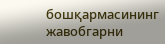бошқармасининг жавобгарни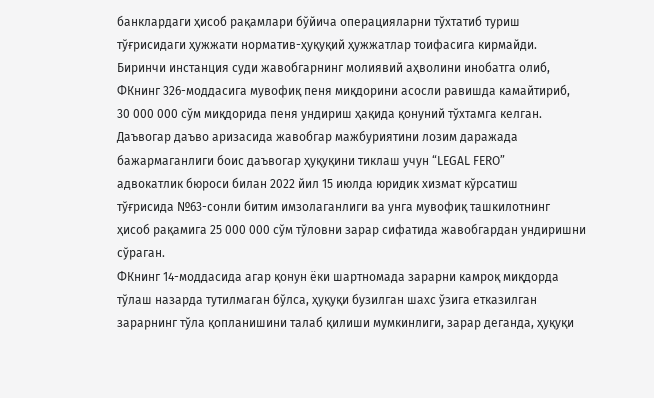банклардаги ҳисоб рақамлари бўйича операцияларни тўхтатиб туриш
тўғрисидаги ҳужжати норматив-ҳуқуқий ҳужжатлар тоифасига кирмайди.
Биринчи инстанция суди жавобгарнинг молиявий аҳволини инобатга олиб,
ФКнинг 326-моддасига мувофиқ пеня миқдорини асосли равишда камайтириб,
30 000 000 сўм миқдорида пеня ундириш ҳақида қонуний тўхтамга келган.
Даъвогар даъво аризасида жавобгар мажбуриятини лозим даражада
бажармаганлиги боис даъвогар ҳуқуқини тиклаш учун “LEGAL FERO”
адвокатлик бюроси билан 2022 йил 15 июлда юридик хизмат кўрсатиш
тўғрисида №63-сонли битим имзолаганлиги ва унга мувофиқ ташкилотнинг
ҳисоб рақамига 25 000 000 сўм тўловни зарар сифатида жавобгардан ундиришни
сўраган.
ФКнинг 14-моддасида агар қонун ёки шартномада зарарни камроқ миқдорда
тўлаш назарда тутилмаган бўлса, ҳуқуқи бузилган шахс ўзига етказилган
зарарнинг тўла қопланишини талаб қилиши мумкинлиги, зарар деганда, ҳуқуқи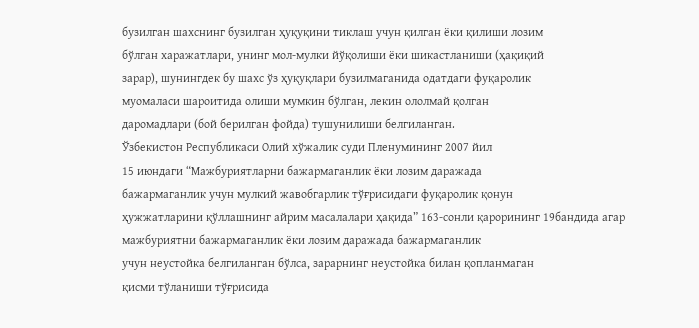бузилган шахснинг бузилган ҳуқуқини тиклаш учун қилган ёки қилиши лозим
бўлган харажатлари, унинг мол-мулки йўқолиши ёки шикастланиши (ҳақиқий
зарар), шунингдек бу шахс ўз ҳуқуқлари бузилмаганида одатдаги фуқаролик
муомаласи шароитида олиши мумкин бўлган, лекин ололмай қолган
даромадлари (бой берилган фойда) тушунилиши белгиланган.
Ўзбекистон Республикаси Олий хўжалик суди Пленумининг 2007 йил
15 июндаги “Мажбуриятларни бажармаганлик ёки лозим даражада
бажармаганлик учун мулкий жавобгарлик тўғрисидаги фуқаролик қонун
ҳужжатларини қўллашнинг айрим масалалари ҳақида” 163-сонли қарорининг 19бандида агар мажбуриятни бажармаганлик ёки лозим даражада бажармаганлик
учун неустойка белгиланган бўлса, зарарнинг неустойка билан қопланмаган
қисми тўланиши тўғрисида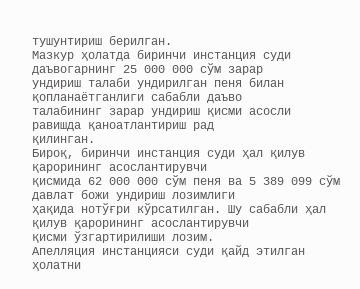тушунтириш берилган.
Мазкур ҳолатда биринчи инстанция суди даъвогарнинг 25 000 000 сўм зарар
ундириш талаби ундирилган пеня билан қопланаётганлиги сабабли даъво
талабининг зарар ундириш қисми асосли равишда қаноатлантириш рад
қилинган.
Бироқ, биринчи инстанция суди ҳал қилув қарорининг асослантирувчи
қисмида 62 000 000 сўм пеня ва 5 389 099 сўм давлат божи ундириш лозимлиги
ҳақида нотўғри кўрсатилган. Шу сабабли ҳал қилув қарорининг асослантирувчи
қисми ўзгартирилиши лозим.
Апелляция инстанцияси суди қайд этилган ҳолатни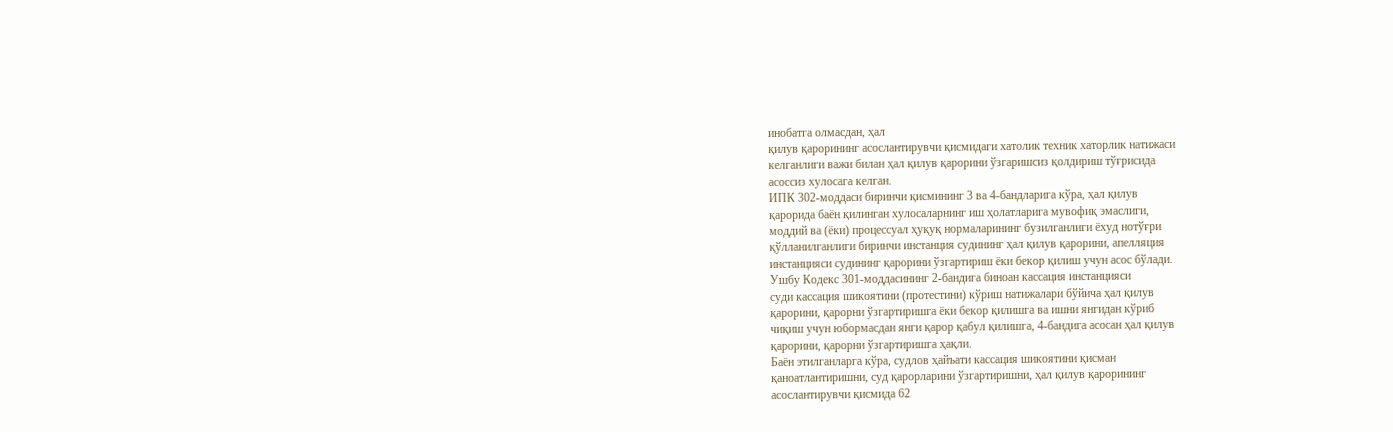инобатга олмасдан, ҳал
қилув қарорининг асослантирувчи қисмидаги хатолик техник хаторлик натижаси
келганлиги важи билан ҳал қилув қарорини ўзгаришсиз қолдириш тўғрисида
асоссиз хулосага келган.
ИПК 302-моддаси биринчи қисмининг 3 ва 4-бандларига кўра, ҳал қилув
қарорида баён қилинган хулосаларнинг иш ҳолатларига мувофиқ эмаслиги,
моддий ва (ёки) процессуал ҳуқуқ нормаларининг бузилганлиги ёхуд нотўғри
қўлланилганлиги биринчи инстанция судининг ҳал қилув қарорини, апелляция
инстанцияси судининг қарорини ўзгартириш ёки бекор қилиш учун асос бўлади.
Ушбу Кодекс 301-моддасининг 2-бандига биноан кассация инстанцияси
суди кассация шикоятини (протестини) кўриш натижалари бўйича ҳал қилув
қарорини, қарорни ўзгартиришга ёки бекор қилишга ва ишни янгидан кўриб
чиқиш учун юбормасдан янги қарор қабул қилишга, 4-бандига асосан ҳал қилув
қарорини, қарорни ўзгартиришга ҳақли.
Баён этилганларга кўра, судлов ҳайъати кассация шикоятини қисман
қаноатлантиришни, суд қарорларини ўзгартиришни, ҳал қилув қарорининг
асослантирувчи қисмида 62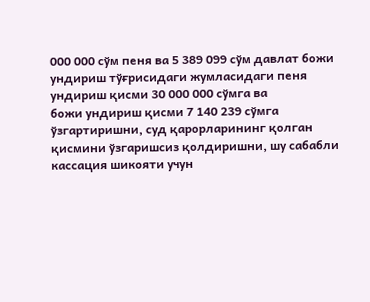000 000 сўм пеня ва 5 389 099 сўм давлат божи
ундириш тўғрисидаги жумласидаги пеня ундириш қисми 30 000 000 сўмга ва
божи ундириш қисми 7 140 239 сўмга ўзгартиришни, суд қарорларининг қолган
қисмини ўзгаришсиз қолдиришни, шу сабабли кассация шикояти учун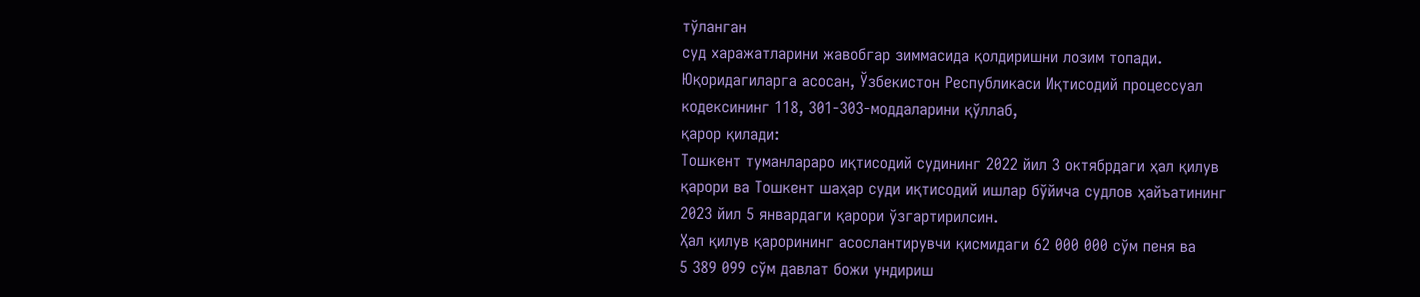тўланган
суд харажатларини жавобгар зиммасида қолдиришни лозим топади.
Юқоридагиларга асосан, Ўзбекистон Республикаси Иқтисодий процессуал
кодексининг 118, 301-303-моддаларини қўллаб,
қарор қилади:
Тошкент туманлараро иқтисодий судининг 2022 йил 3 октябрдаги ҳал қилув
қарори ва Тошкент шаҳар суди иқтисодий ишлар бўйича судлов ҳайъатининг
2023 йил 5 январдаги қарори ўзгартирилсин.
Ҳал қилув қарорининг асослантирувчи қисмидаги 62 000 000 сўм пеня ва
5 389 099 сўм давлат божи ундириш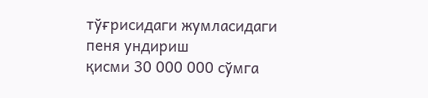тўғрисидаги жумласидаги пеня ундириш
қисми 30 000 000 сўмга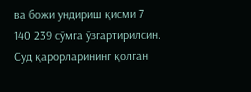ва божи ундириш қисми 7 140 239 сўмга ўзгартирилсин.
Суд қарорларининг қолган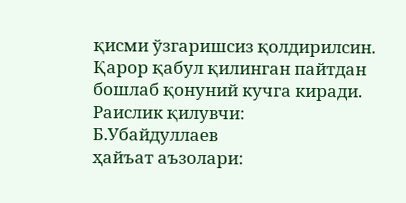қисми ўзгаришсиз қолдирилсин.
Қарор қабул қилинган пайтдан бошлаб қонуний кучга киради.
Раислик қилувчи:
Б.Убайдуллаев
ҳайъат аъзолари: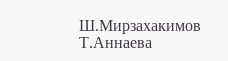Ш.Мирзахакимов
Т.Аннаева